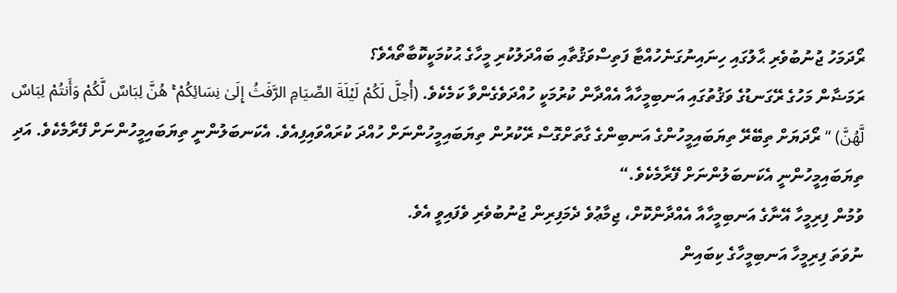ރޯދަމަހު ޖުނުބުވެރި ޙާލުގައި ހިނައިނުގަނެހުއްޓާ ފަތިސްވަޤުތާއި ބައްދަލުކުރި މީހާގެ ޙުކުމަކީކޮބާތޯއެވެ؟
ރަމަޟާން މަހުގެ ރޭގަނޑުގެ ވަޤުތުގައި އަނބިމީހާއާ އެއްދާން ކުރުމަކީ ހުއްދަވެގެންވާ ކަމެކެވެ. (أُحِلَّ لَكُمْ لَيْلَةَ الصِّيَامِ الرَّفَثُ إِلَىٰ نِسَائِكُمْ ۚ هُنَّ لِبَاسٌ لَّكُمْ وَأَنتُمْ لِبَاسٌ لَّهُنَّ) “ ރޯދަޔަށް ތިބޭރޭ ތިޔަބައިމީހުންގެ އަނބިންގެ ގާތަށްގޮސް ރޭކުރުން ތިޔަބައިމީހުންނަށް ހުއްދަ ކުރައްވައިފިއެވެ. އެކަނބަލުންނީ ތިޔަބައިމީހުންނަށް ފޭރާމެކެވެ. އަދި ތިޔަބައިމީހުންނީ އެކަނބަލުންނަށް ފޭރާމެކެވެ.“
ވުމުން ފިރިމީހާ އޭނާގެ އަނބިމީހާއާ އެއްދާންކޮށް، ޖިމާޢުވެ ދެމަފިރިން ޖުނުބުވެރި ވެފައިވީ އެވެ.
ނުވަތަ ފިރިމީހާ އަނބިމީހާގެ ކިބައިން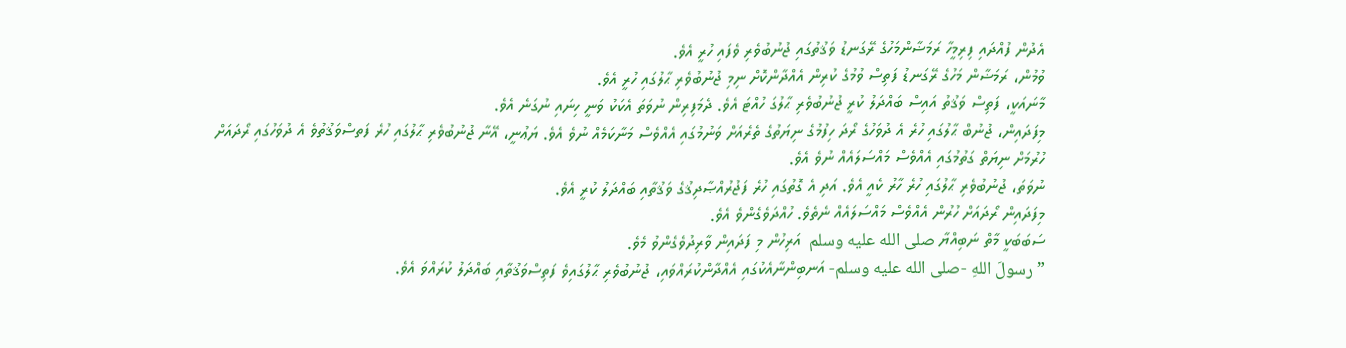އެދުން ފުއްދައި ފިރިމީހާ ރަމަޟާންމަހުގެ ރޭގަނޑު ވަޤުތުގައި ޖުނުބުވެރި ވެފައި ހުރީ އެވެ.
ވުމުން، ރަމަޟާން މަހުގެ ރޭގަނޑު ފަތިސް ވުމުގެ ކުރިން އެއްދާންކޮށް ނިމި ޖުނުބުވެރި ޙާލުގައި ހުރީ އެވެ.
މާނައަކީ، ފަތިސް ވަޤުތު އައިސް ބައްދަލު ކުރީ ޖުނުބުވެރި ޙާލުގަ ހުއްޓަ އެވެ. ދެމަފިރިން ނުވަތަ އެކަކު ވަނީ ހިނައި ނުގަނެ އެވެ.
މިފަދައިން، ޖުނުބް ޙާލުގައި ހުރެ އެ ދުވަހުގެ ރޯދަ ހިފުމުގެ ނިޔަތުގެ ތެރެއަށް ވަނުމުގައި އެއްވެސް މަނާކަމެއް ނުވެ އެވެ. ޔަޢުނީ، އޭނާ ޖުނުބުވެރި ޙާލުގައި ހުރެ ފަތސްވަޤުތުވެ އެ ދުވަހުގައި ރޯދައަށް ހުރުމަށް ނިޔަތް ގަތުމުގައި އެއްވެސް މައްސަލައެއް ނުވެ އެވެ.
ނުވަތަ، ޖުނުބުވެރި ޙާލުގައި ހުރެ ހާރު ކެއީ އެވެ. އަދި އެ ގޮތުގައި ހުރެ ފަޖުރުއްޞާދިޤުގެ ވަޤުތާއި ބައްދަލު ކުރީ އެވެ.
މިފަދައިން ރޯދައަށް ހުރުން އެއްވެސް މައްސަލައެއް ނެތެވެ. ހުއްދަވެގެންވެ އެވެ.
ސަބަބަކީ މާތް ނަބިއްޔާ صلى الله عليه وسلم  އަރިހުން މި ފަދައިން ވާރިދުވެގެންވު މެވެ.
”رسولَ اللهِ -صلى الله عليه وسلم- އަނބިންނާއެކުގައި އެއްދާންކުރައްވައި، ޖުނުބުވެރި ޙާލުގައިވެ ފަތިސްވަޤުތާއި ބައްދަލު ކުރައްވަ އެވެ.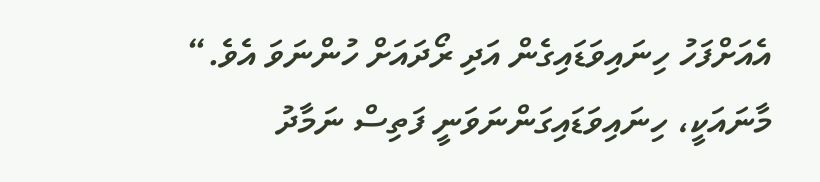އެއަށްފަހު ހިނައިވަޑައިގެން އަދި ރޯދައަށް ހުންނަވަ އެވެ.“
މާނައަކީ، ހިނައިވަޑައިގަންނަވަނީ ފަތިސް ނަމާދު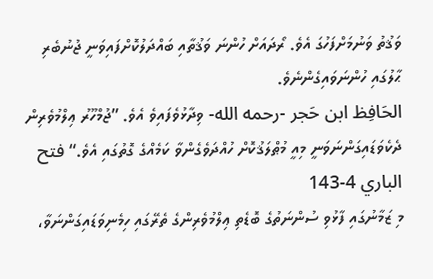ވަޤުތު ވަނުމަށްފަހުގަ އެވެ. ރޯދައަށް ހުންނަ ވަޤުތާއި ބައްދަލުކޮށްފައިވަނީ ޖުނުބެރި ޙާލުގައި ހުންނަވައިގެންނެވެ.
الحَافِظ ابن حَجر -رحمه الله- ވިދާޅުވެފައިވެ އެވެ. ”ޖުމްހޫރު ޢިލްމުވެރިން ދެކެވަޑައިގަންނަވަނީ މިއީ މުޠްލަޤުކޮށް ހުއްދަވެގެންވާ ކަމެއްގެ ގޮތުގައި އެވެ.“ فتح الباري 4-143
މި ޒަމާނުގައި ފާޅުވި ސުންނަތުގެ ބޮޑެތި ޢިލްމުވެރިންގެ ތެރޭގައި ހިމެނިވަޑައިގަންނަވާ،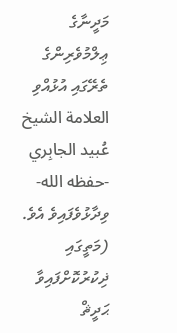މަދީނާގެ ޢިލްމުވެރިންގެ ތެރޭގައި އުޅުއްވި العلامة الشيخ عُبيد الجابِري -حفظه الله- ވިދާޅުވެފައިވެ އެވެ. (މަތީގައި ޛިކުރުކޮށްފައިވާ ޙަދީޘް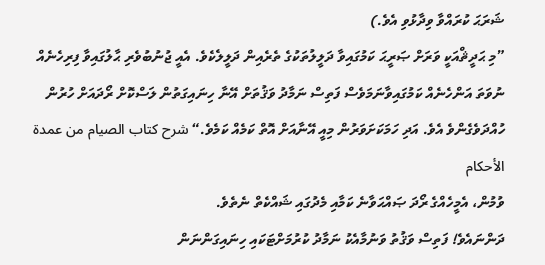ޝަރަޙަ ކުރައްވާ ވިދާޅުވި އެވެ.)
”މި ޙަދީޘްއަކީ ވަރަށް ޞަރީޙަ ކަމުގައިވާ ދަލީލުތަކުގެ ތެރެއިން ދަލީލެކެވެ. އެއީ ޖުނުބުވެރި ޙާލުގައިވާ ފިރިހެނެއް ނުވަތަ އަންހެނެއް ކަމުގައިވާނަމަވެސް ފަތިސް ނަމާދު ވަޤުތަށް އޭނާ ހިނައިގަތުން ލަސްކޮށް ރޯދައަށް ހުރުން ހުއްދަވެގެންވެ އެވެ. އަދި ހަމަކަށަވަރުން މިއީ އޭނާއަށް އޮތް ކަމެއް ކަމެވެ.“ شرح كتاب الصيام من عمدة الأحكام
ވުމުން، އެމީހެއްގެ ރޯދަ ޞައްޙަވާނެ ކަމާއި މެދުގައި ޝައްކެތް ނެތެވެ.
ދަންނައެވެ! ފަތިސް ވަޤުތު ވަނުމާއެކު ނަމާދު ކުރުމަށްޓަކައި ހިނައިގަންނަން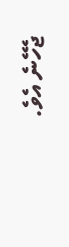ޖެހޭނެ އެވެ.